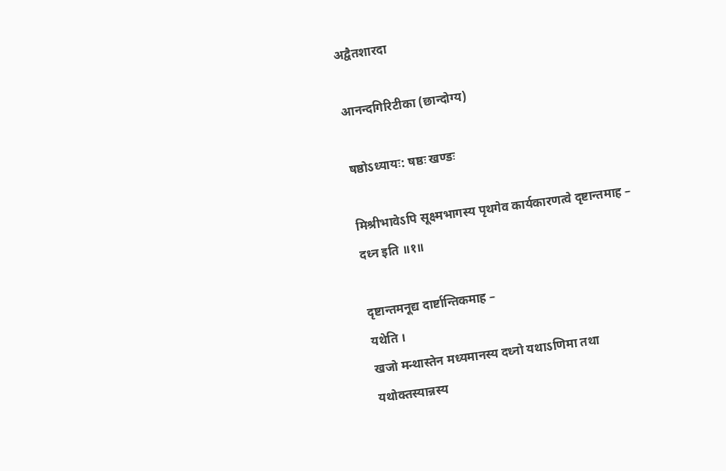अद्वैतशारदा

आनन्दगिरिटीका (छान्दोग्य)

षष्ठोऽध्यायः: षष्ठः खण्डः

मिश्रीभावेऽपि सूक्ष्मभागस्य पृथगेव कार्यकारणत्वे दृष्टान्तमाह –
दध्न इति ॥१॥

दृष्टान्तमनूद्य दार्ष्टान्तिकमाह –
यथेति ।
खजो मन्थास्तेन मध्यमानस्य दध्नो यथाऽणिमा तथा यथोक्तस्यान्नस्य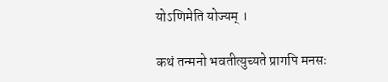योऽणिमेति योज्यम् ।

कथं तन्मनो भवतीत्युच्यते प्रागपि मनसः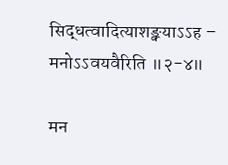सिद्धत्वादित्याशङ्क्याऽऽह –
मनोऽऽवयवैरिति ॥२-४॥

मन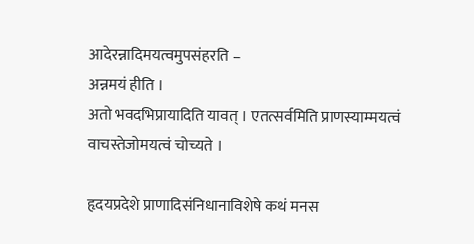आदेरन्नादिमयत्वमुपसंहरति –
अन्नमयं हीति ।
अतो भवदभिप्रायादिति यावत् । एतत्सर्वमिति प्राणस्याम्मयत्वं वाचस्तेजोमयत्वं चोच्यते ।

हृदयप्रदेशे प्राणादिसंनिधानाविशेषे कथं मनस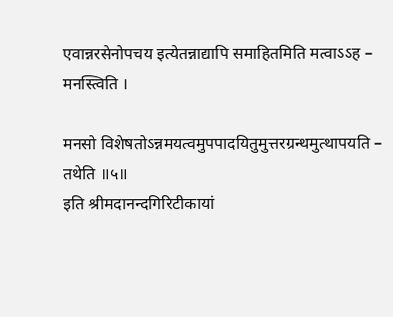एवान्नरसेनोपचय इत्येतन्नाद्यापि समाहितमिति मत्वाऽऽह –
मनस्त्विति ।

मनसो विशेषतोऽन्नमयत्वमुपपादयितुमुत्तरग्रन्थमुत्थापयति –
तथेति ॥५॥
इति श्रीमदानन्दगिरिटीकायां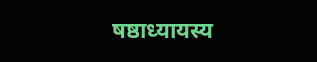षष्ठाध्यायस्य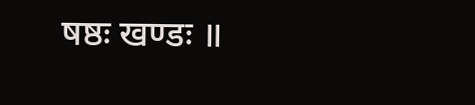षष्ठः खण्डः ॥